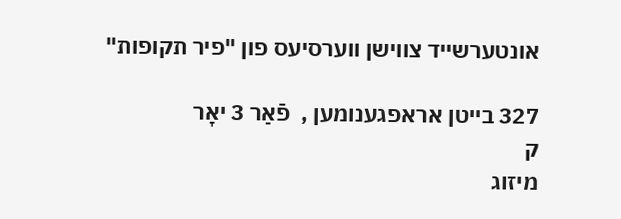אונטערשייד צווישן ווערסיעס פון "פיר תקופות"

327 בייטן אראפגענומען ,  פֿאַר 3 יאָר
ק
מיזוג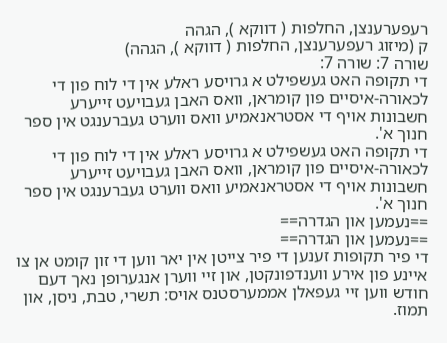רעפערענצן, החלפות ( דווקא ), הגהה
ק (מיזוג רעפערענצן, החלפות ( דווקא ), הגהה)
שורה 7: שורה 7:
די תקופה האט געשפילט א גרויסע ראלע אין די לוח פון די לכאורה-איסיים פון קומראן, וואס האבן געבויעט זייערע חשבונות אויף די אסטראנאמיע וואס ווערט געברענגט אין ספר חנוך א'.
די תקופה האט געשפילט א גרויסע ראלע אין די לוח פון די לכאורה-איסיים פון קומראן, וואס האבן געבויעט זייערע חשבונות אויף די אסטראנאמיע וואס ווערט געברענגט אין ספר חנוך א'.
==נעמען און הגדרה==
==נעמען און הגדרה==
די פיר תקופות זענען די פיר צייטן אין יאר ווען די זון קומט אן צו איינע פון אירע ווענדפונקטן, און זיי ווערן אנגערופן נאך דעם חודש ווען זיי געפאלן אממערסטנס אויס: תשרי, טבת, ניסן, און תמוז.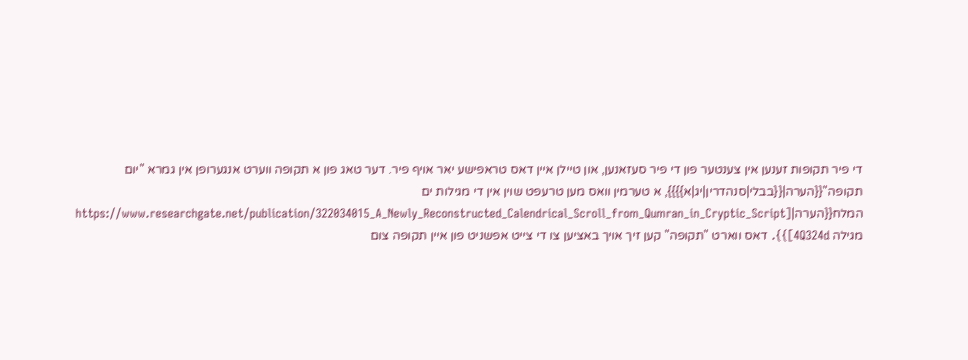די פיר תקופות זענען אין צענטער פון די פיר סעזאנען, און טיילן איין דאס טראפישע יאר אויף פיר. דער טאג פון א תקופה ווערט אנגערופן אין גמרא "יום תקופה"{{הערה|{{בבלי|סנהדרין|יג|א}}}}, א טערמין וואס מען טרעפט שוין אין די מגילות ים המלח{{הערה|[https://www.researchgate.net/publication/322034015_A_Newly_Reconstructed_Calendrical_Scroll_from_Qumran_in_Cryptic_Script מגילה 4Q324d]}}. דאס ווארט "תקופה" קען זיך אויך באציען צו די צייט אפשניט פון איין תקופה צום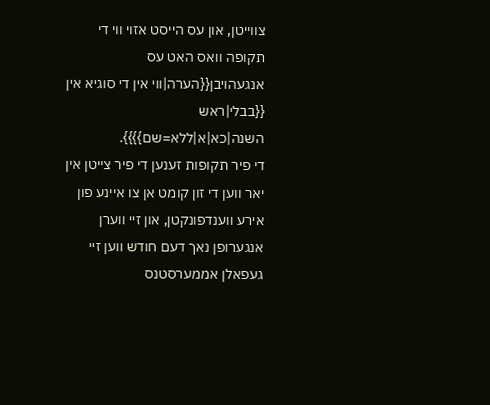צווייטן, און עס הייסט אזוי ווי די תקופה וואס האט עס אנגעהויבן{{הערה|ווי אין די סוגיא אין {{בבלי|ראש השנה|כא|א|ללא=שם}}}}.
די פיר תקופות זענען די פיר צייטן אין יאר ווען די זון קומט אן צו איינע פון אירע ווענדפונקטן, און זיי ווערן אנגערופן נאך דעם חודש ווען זיי געפאלן אממערסטנס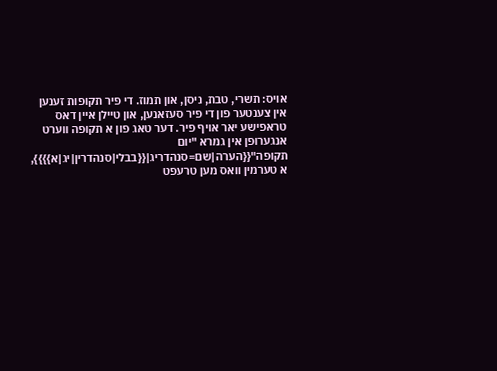אויס: תשרי, טבת, ניסן, און תמוז. די פיר תקופות זענען אין צענטער פון די פיר סעזאנען, און טיילן איין דאס טראפישע יאר אויף פיר. דער טאג פון א תקופה ווערט אנגערופן אין גמרא "יום תקופה"{{הערה|שם=סנהדריג|{{בבלי|סנהדרין|יג|א}}}}, א טערמין וואס מען טרעפט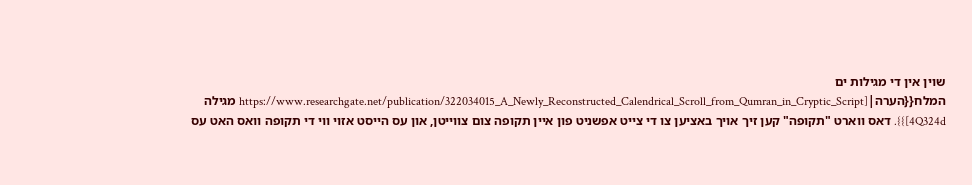שוין אין די מגילות ים המלח{{הערה|[https://www.researchgate.net/publication/322034015_A_Newly_Reconstructed_Calendrical_Scroll_from_Qumran_in_Cryptic_Script מגילה 4Q324d]}}. דאס ווארט "תקופה" קען זיך אויך באציען צו די צייט אפשניט פון איין תקופה צום צווייטן, און עס הייסט אזוי ווי די תקופה וואס האט עס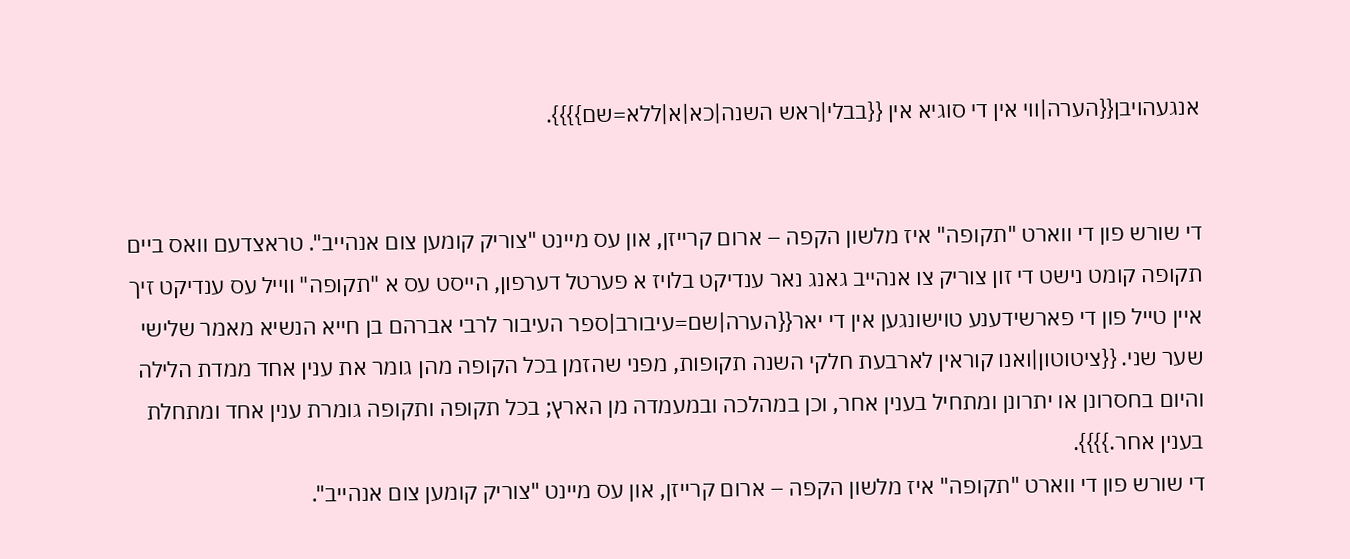אנגעהויבן{{הערה|ווי אין די סוגיא אין {{בבלי|ראש השנה|כא|א|ללא=שם}}}}.


די שורש פון די ווארט "תקופה" איז מלשון הקפה – ארום קרייזן, און עס מיינט "צוריק קומען צום אנהייב". טראצדעם וואס ביים תקופה קומט נישט די זון צוריק צו אנהייב גאנג נאר ענדיקט בלויז א פערטל דערפון, הייסט עס א "תקופה" ווייל עס ענדיקט זיך איין טייל פון די פארשידענע טוישונגען אין די יאר{{הערה|שם=עיבורב|ספר העיבור לרבי אברהם בן חייא הנשיא מאמר שלישי שער שני. {{ציטוטון|ואנו קוראין לארבעת חלקי השנה תקופות, מפני שהזמן בכל הקופה מהן גומר את ענין אחד ממדת הלילה והיום בחסרונן או יתרונן ומתחיל בענין אחר, וכן במהלכה ובמעמדה מן הארץ; בכל תקופה ותקופה גומרת ענין אחד ומתחלת בענין אחר.}}}}.
די שורש פון די ווארט "תקופה" איז מלשון הקפה – ארום קרייזן, און עס מיינט "צוריק קומען צום אנהייב".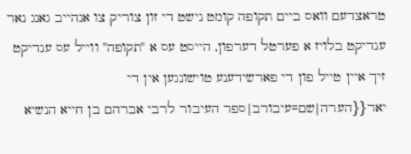טראצדעם וואס ביים תקופה קומט נישט די זון צוריק צו אנהייב גאנג נאר ענדיקט בלויז א פערטל דערפון, הייסט עס א "תקופה" ווייל עס ענדיקט זיך איין טייל פון די פארשידענע טוישונגען אין די יאר{{הערה|שם=עיבורב|ספר העיבור לרבי אברהם בן חייא הנשיא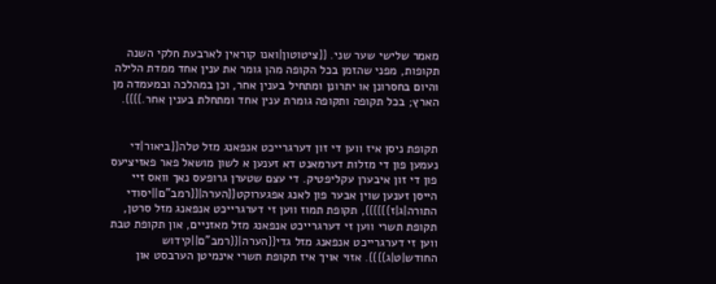מאמר שלישי שער שני. {{ציטוטון|ואנו קוראין לארבעת חלקי השנה תקופות, מפני שהזמן בכל הקופה מהן גומר את ענין אחד ממדת הלילה והיום בחסרונן או יתרונן ומתחיל בענין אחר, וכן במהלכה ובמעמדה מן הארץ; בכל תקופה ותקופה גומרת ענין אחד ומתחלת בענין אחר.}}}}.


תקופת ניסן איז ווען די זון דערגרייכט אנפאנג מזל טלה{{ביאור|די נעמען פון די מזלות דערמאנט דא זענען א לשון מושאל פאר פאזיציעס פון די זון איבערן עקליפטיק. די עצם שטערן גרופעס נאך וואס זיי הייסן זענען שוין אבער פון לאנג אפגערוקט{{הערה|{{רמב"ם||יסודי התורה|ג|ז}}}}}}, תקופת תמוז ווען זי דערגרייכט אנפאנג מזל סרטן, תקופת תשרי ווען זי דערגרייכט אנפאנג מזל מאזניים, און תקופת טבת ווען זי דערגרייכט אנפאנג מזל גדי{{הערה|{{רמב"ם||קידוש החודש|ט|ג}}}}. אזוי אויך איז תקופת תשרי אינמיטן הערבסט און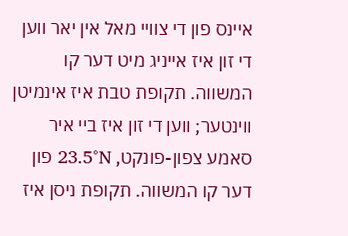איינס פון די צוויי מאל אין יאר ווען די זון איז אייניג מיט דער קו המשווה. תקופת טבת איז אינמיטן ווינטער; ווען די זון איז ביי איר סאמע צפון-פונקט, 23.5°N פון דער קו המשווה. תקופת ניסן איז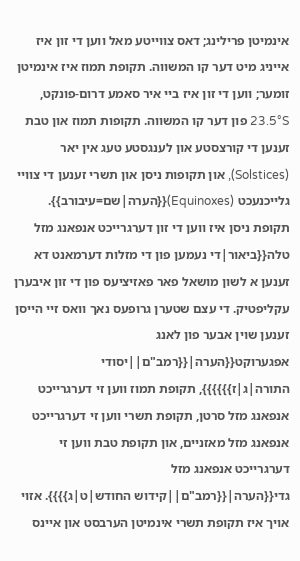אינמיטן פרילינג; דאס צווייטע מאל ווען די זון איז אייניג מיט דער קו המשווה. תקופת תמוז איז אינמיטן זומער; ווען די זון איז ביי איר סאמע דרום-פונקט, 23.5°S פון דער קו המשווה. תקופות תמוז און טבת זענען די קורצסטע און לענגסטע טעג אין יאר (Solstices), און תקופות ניסן און תשרי זענען די צוויי גלייכנעכט (Equinoxes){{הערה|שם=עיבורב}}.
תקופת ניסן איז ווען די זון דערגרייכט אנפאנג מזל טלה{{ביאור|די נעמען פון די מזלות דערמאנט דא זענען א לשון מושאל פאר פאזיציעס פון די זון איבערן עקליפטיק. די עצם שטערן גרופעס נאך וואס זיי הייסן זענען שוין אבער פון לאנג אפגערוקט{{הערה|{{רמב"ם||יסודי התורה|ג|ז}}}}}}, תקופת תמוז ווען זי דערגרייכט אנפאנג מזל סרטן, תקופת תשרי ווען זי דערגרייכט אנפאנג מזל מאזניים, און תקופת טבת ווען זי דערגרייכט אנפאנג מזל גדי{{הערה|{{רמב"ם||קידוש החודש|ט|ג}}}}. אזוי אויך איז תקופת תשרי אינמיטן הערבסט און איינס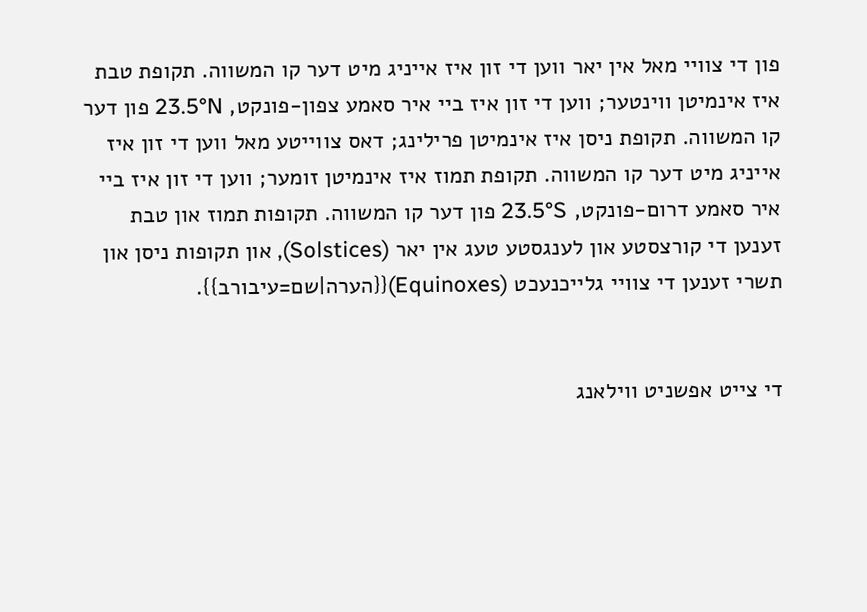פון די צוויי מאל אין יאר ווען די זון איז אייניג מיט דער קו המשווה. תקופת טבת איז אינמיטן ווינטער; ווען די זון איז ביי איר סאמע צפון-פונקט, 23.5°N פון דער קו המשווה. תקופת ניסן איז אינמיטן פרילינג; דאס צווייטע מאל ווען די זון איז אייניג מיט דער קו המשווה. תקופת תמוז איז אינמיטן זומער; ווען די זון איז ביי איר סאמע דרום-פונקט, 23.5°S פון דער קו המשווה. תקופות תמוז און טבת זענען די קורצסטע און לענגסטע טעג אין יאר (Solstices), און תקופות ניסן און תשרי זענען די צוויי גלייכנעכט (Equinoxes){{הערה|שם=עיבורב}}.


די צייט אפשניט ווילאנג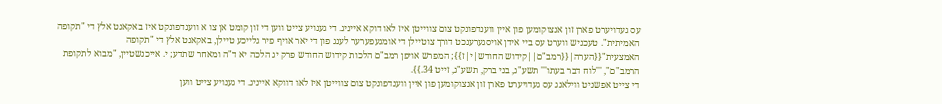עס געדויערט פארן זון אנצוקומען פון איין ווענדפונקט צום צווייטן איז לאו דוקא אייניג. די גענויע צייט ווען די זון קומט אן צו א ווענדפונקט איז באקאנט אלץ די "תקופה האמיתית". טעכניש ווערט עס ביי אידן אויסגערענכט דורך צוטיילן די אומגעפערער לענג פון די יאר אויף פיר גלייכע טיילן, באקאנט אלץ די "תקופה האמצעית"{{הערה|{{רמב"ם||קידוש החודש|י|ז}}; המפרש אויפן רמב"ם הלכות קידוש החודש פרק יג הלכה יא ד"ה ומאחר שתדע; י. אייכנשטיין, "מבוא לתקופת הרמב"ם", '''לוח דבר בעתו''' תשע"ג, בני ברק, תשע"ג, זייט 34.}}.
די צייט אפשניט ווילאנג עס געדויערט פארן זון אנצוקומען פון איין ווענדפונקט צום צווייטן איז לאו דווקא אייניג. די גענויע צייט ווען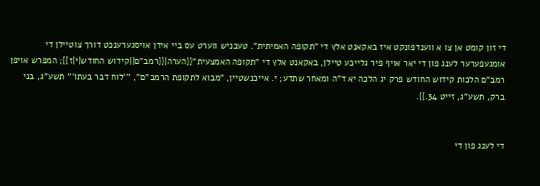די זון קומט אן צו א ווענדפונקט איז באקאנט אלץ די "תקופה האמיתית". טעכניש ווערט עס ביי אידן אויסגערענכט דורך צוטיילן די אומגעפערער לענג פון די יאר אויף פיר גלייכע טיילן, באקאנט אלץ די "תקופה האמצעית"{{הערה|{{רמב"ם||קידוש החודש|י|ז}}; המפרש אויפן רמב"ם הלכות קידוש החודש פרק יג הלכה יא ד"ה ומאחר שתדע; י. אייכנשטיין, "מבוא לתקופת הרמב"ם", '''לוח דבר בעתו''' תשע"ג, בני ברק, תשע"ג, זייט 34.}}.


די לענג פון די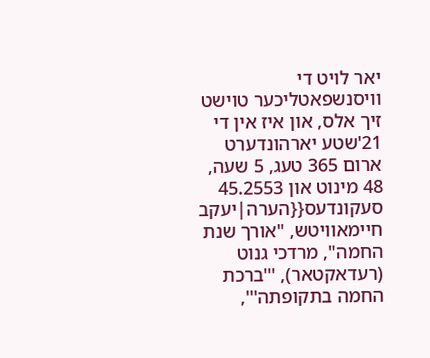יאר לויט די וויסנשפאטליכער טוישט זיך אלס, און איז אין די 21'שטע יארהונדערט ארום 365 טעג, 5 שעה, 48 מינוט און 45.2553 סעקונדעס{{הערה|יעקב חיימאוויטש, "אורך שנת החמה", מרדכי גנוט (רעדאקטאר), '''ברכת החמה בתקופתה''',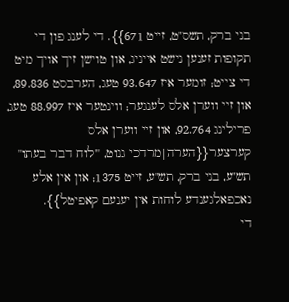בני ברק, תשס"ט, זייט 671}}. די לענג פון די תקופות זענען נישט אייניג, און טוישן זיך אויך מיט די צייט; זומער איז 93.647 טעג, הערבסט 89.836, און זיי ווערן אלס לענגער; ווינטער איז 88.997 טעג, פרילינג 92.764, און זיי ווערן אלס קערצער{{הערה|מרדכי גנוט, '''לוח דבר בעתו'' תש"ע, בני ברק, תש"ע, זייט 1375; און אין אלע נאכפאלגענדע לוחות אין יענעם קאפיטל}}.
די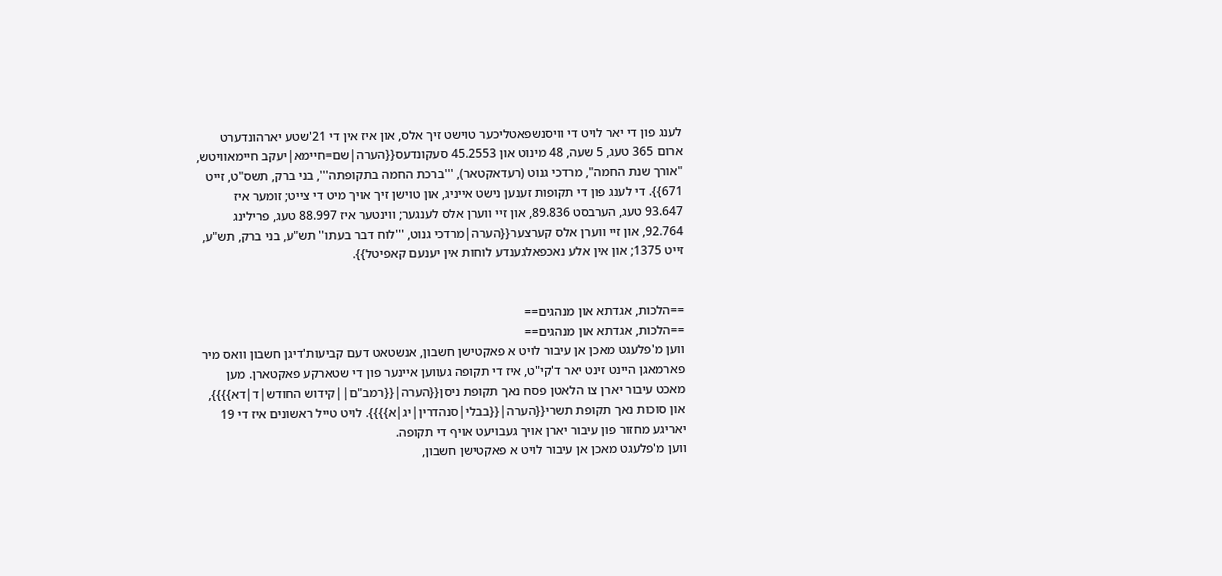לענג פון די יאר לויט די וויסנשפאטליכער טוישט זיך אלס, און איז אין די 21'שטע יארהונדערט ארום 365 טעג, 5 שעה, 48 מינוט און 45.2553 סעקונדעס{{הערה|שם=חיימא|יעקב חיימאוויטש, "אורך שנת החמה", מרדכי גנוט (רעדאקטאר), '''ברכת החמה בתקופתה''', בני ברק, תשס"ט, זייט 671}}. די לענג פון די תקופות זענען נישט אייניג, און טוישן זיך אויך מיט די צייט; זומער איז 93.647 טעג, הערבסט 89.836, און זיי ווערן אלס לענגער; ווינטער איז 88.997 טעג, פרילינג 92.764, און זיי ווערן אלס קערצער{{הערה|מרדכי גנוט, '''לוח דבר בעתו'' תש"ע, בני ברק, תש"ע, זייט 1375; און אין אלע נאכפאלגענדע לוחות אין יענעם קאפיטל}}.


==הלכות, אגדתא און מנהגים==
==הלכות, אגדתא און מנהגים==
ווען מ'פלעגט מאכן אן עיבור לויט א פאקטישן חשבון, אנשטאט דעם קביעות'דיגן חשבון וואס מיר פארמאגן היינט זינט יאר ד'קי"ט, איז די תקופה געווען איינער פון די שטארקע פאקטארן. מען מאכט עיבור יארן צו הלאטן פסח נאך תקופת ניסן{{הערה|{{רמב"ם||קידוש החודש|ד|דא}}}}, און סוכות נאך תקופת תשרי{{הערה|{{בבלי|סנהדרין|יג|א}}}}. לויט טייל ראשונים איז די 19 יאריגע מחזור פון עיבור יארן אויך געבויעט אויף די תקופה.
ווען מ'פלעגט מאכן אן עיבור לויט א פאקטישן חשבון,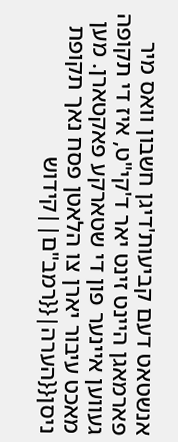אנשטאט דעם קביעות'דיגן חשבון וואס מיר פארמאגן היינט זינט יאר ד'קי"ט, איז די תקופה געווען איינער פון די שטארקע פאקטארן. מען מאכט עיבור יארן צו הלאטן פסח נאך תקופת ניסן{{הערה|{{רמב"ם||קידוש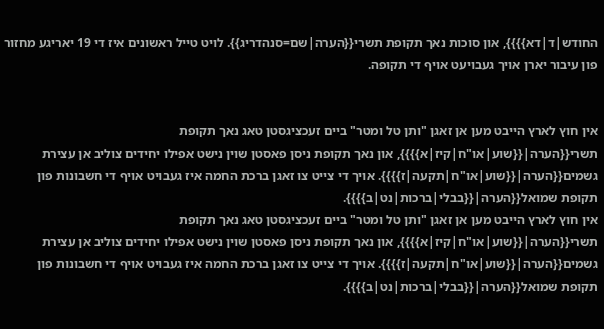החודש|ד|דא}}}}, און סוכות נאך תקופת תשרי{{הערה|שם=סנהדריג}}. לויט טייל ראשונים איז די 19 יאריגע מחזור פון עיבור יארן אויך געבויעט אויף די תקופה.


אין חוץ לארץ הייבט מען אן זאגן "ותן טל ומטר" ביים זעכציגסטן טאג נאך תקופת תשרי{{הערה|{{שוע|או"ח|קיז|א}}}}, און נאך תקופת ניסן פאסטן שוין נישט אפילו יחידים צוליב אן עצירת גשמים{{הערה|{{שוע|או"ח|תקעה|ז}}}}. אויך די צייט צו זאגן ברכת החמה איז געבויט אויף די חשבונות פון תקופת שמואל{{הערה|{{בבלי|ברכות|נט|ב}}}}.
אין חוץ לארץ הייבט מען אן זאגן "ותן טל ומטר" ביים זעכציגסטן טאג נאך תקופת תשרי{{הערה|{{שוע|או"ח|קיז|א}}}}, און נאך תקופת ניסן פאסטן שוין נישט אפילו יחידים צוליב אן עצירת גשמים{{הערה|{{שוע|או"ח|תקעה|ז}}}}. אויך די צייט צו זאגן ברכת החמה איז געבויט אויף די חשבונות פון תקופת שמואל{{הערה|{{בבלי|ברכות|נט|ב}}}}.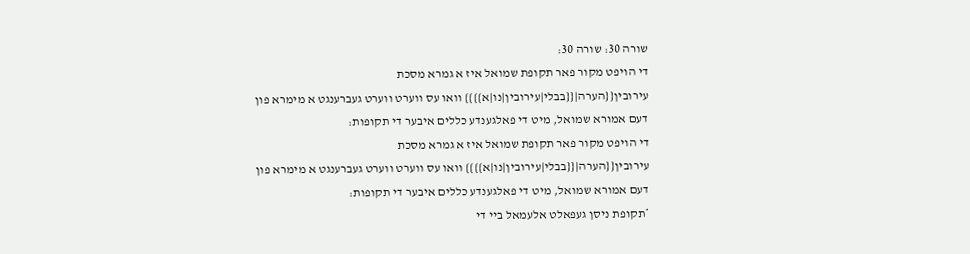שורה 30: שורה 30:
די הויפט מקור פאר תקופת שמואל איז א גמרא מסכת עירובין{{הערה|{{בבלי|עירובין|נו|א}}}} וואו עס ווערט ווערט געברענגט א מימרא פון דעם אמורא שמואל, מיט די פאלגענדע כללים איבער די תקופות:
די הויפט מקור פאר תקופת שמואל איז א גמרא מסכת עירובין{{הערה|{{בבלי|עירובין|נו|א}}}} וואו עס ווערט ווערט געברענגט א מימרא פון דעם אמורא שמואל, מיט די פאלגענדע כללים איבער די תקופות:
*תקופת ניסן געפאלט אלעמאל ביי די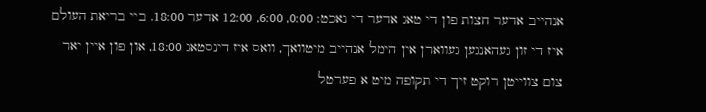אנהייב אדער חצות פון די טאג אדער די נאכט: 0:00, 6:00, 12:00 אדער 18:00. ביי בריאת העולם איז די זון געהאנגען געווארן אין הימל אנהייב מיטוואך, וואס איז דינסטאג 18:00, און פון איין יאר צום צווייטן רוקט זיך די תקופה מיט א פערטל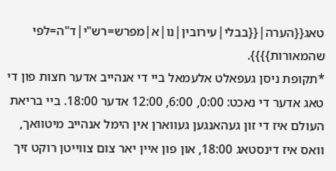טאג{{הערה|{{בבלי|עירובין|נו|א|מפרש=רש"י|ד"ה=לפי שהמאורות}}}}.
*תקופת ניסן געפאלט אלעמאל ביי די אנהייב אדער חצות פון די טאג אדער די נאכט: 0:00, 6:00, 12:00 אדער 18:00. ביי בריאת העולם איז די זון געהאנגען געווארן אין הימל אנהייב מיטוואך, וואס איז דינסטאג 18:00, און פון איין יאר צום צווייטן רוקט זיך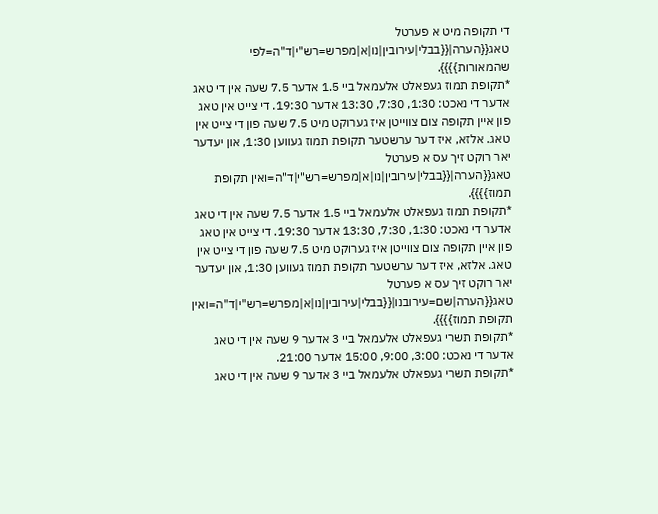די תקופה מיט א פערטל טאג{{הערה|{{בבלי|עירובין|נו|א|מפרש=רש"י|ד"ה=לפי שהמאורות}}}}.
*תקופת תמוז געפאלט אלעמאל ביי 1.5 אדער 7.5 שעה אין די טאג אדער די נאכט: 1:30, 7:30, 13:30 אדער 19:30. די צייט אין טאג פון איין תקופה צום צווייטן איז גערוקט מיט 7.5 שעה פון די צייט אין טאג. אלזא, איז דער ערשטער תקופת תמוז געווען 1:30, און יעדער יאר רוקט זיך עס א פערטל טאג{{הערה|{{בבלי|עירובין|נו|א|מפרש=רש"י|ד"ה=ואין תקופת תמוז}}}}.
*תקופת תמוז געפאלט אלעמאל ביי 1.5 אדער 7.5 שעה אין די טאג אדער די נאכט: 1:30, 7:30, 13:30 אדער 19:30. די צייט אין טאג פון איין תקופה צום צווייטן איז גערוקט מיט 7.5 שעה פון די צייט אין טאג. אלזא, איז דער ערשטער תקופת תמוז געווען 1:30, און יעדער יאר רוקט זיך עס א פערטל טאג{{הערה|שם=עירובנו|{{בבלי|עירובין|נו|א|מפרש=רש"י|ד"ה=ואין תקופת תמוז}}}}.
*תקופת תשרי געפאלט אלעמאל ביי 3 אדער 9 שעה אין די טאג אדער די נאכט: 3:00, 9:00, 15:00 אדער 21:00.
*תקופת תשרי געפאלט אלעמאל ביי 3 אדער 9 שעה אין די טאג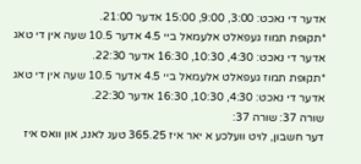אדער די נאכט: 3:00, 9:00, 15:00 אדער 21:00.
*תקופת תמוז געפאלט אלעמאל ביי 4.5 אדער 10.5 שעה אין די טאג אדער די נאכט: 4:30, 10:30, 16:30 אדער 22:30.
*תקופת תמוז געפאלט אלעמאל ביי 4.5 אדער 10.5 שעה אין די טאג אדער די נאכט: 4:30, 10:30, 16:30 אדער 22:30.
שורה 37: שורה 37:
דער חשבון, לויט וועלכע א יאר איז 365.25 טעג לאנג, און וואס איז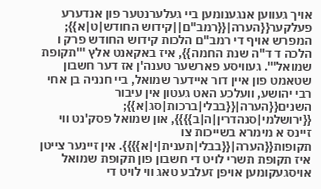אויך געווען אנגענומען ביי געלערנטער פון אנדערע פעלקער{{הערה|{{רמב"ם||קידוש החודש|ט|א}}; המפרש אויף די רמב"ם הלכות קידוש החודש פרק ו הלכה ד ד"ה שנת החמה}}, איז באקאנט אלץ '''תקופת שמואל'''. געוויסע פארשער טענה'ן אז דער חשבון שטאמט פון איין דור איידער שמואל, ביי חנניה בן אחי רבי יהושע, וועלכע האט געטון אין עיבור השנים{{הערה|{{בבלי|ברכות|סג|א}}; {{ירושלמי|סנהדרין|ה|ב}}}}, און שמואל פסק'נט ווי זיינס א מימרא בשייכות צו תקופות{{הערה|{{בבלי|תענית|י|א}}}}. אין זיינער צייטן איז תקופת תשרי לויט די חשבון פון תקופת שמואל אויסגעקומען אויפן זעלבע טאג ווי לויט די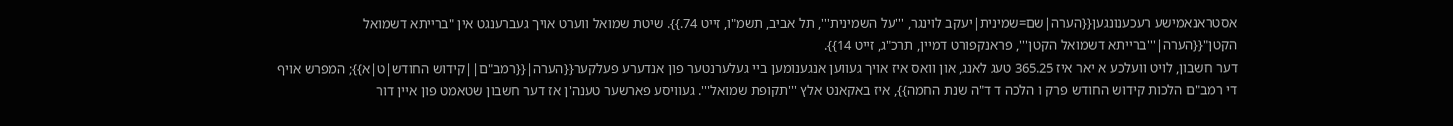אסטראנאמישע רעכענונגען{{הערה|שם=שמינית|יעקב לוינגר, '''על השמינית''', תל אביב, תשמ"ו, זייט 74.}}. שיטת שמואל ווערט אויך געברענגט אין "ברייתא דשמואל הקטן"{{הערה|'''ברייתא דשמואל הקטן''', פראנקפורט דמיין, תרכ"ג, זייט 14}}.
דער חשבון, לויט וועלכע א יאר איז 365.25 טעג לאנג, און וואס איז אויך געווען אנגענומען ביי געלערנטער פון אנדערע פעלקער{{הערה|{{רמב"ם||קידוש החודש|ט|א}}; המפרש אויף די רמב"ם הלכות קידוש החודש פרק ו הלכה ד ד"ה שנת החמה}}, איז באקאנט אלץ '''תקופת שמואל'''. געוויסע פארשער טענה'ן אז דער חשבון שטאמט פון איין דור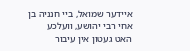איידער שמואל, ביי חנניה בן אחי רבי יהושע, וועלכע האט געטון אין עיבור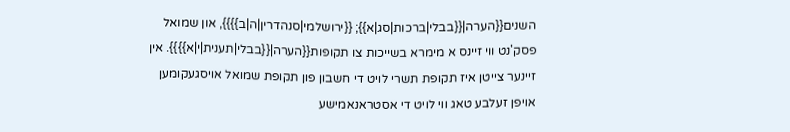השנים{{הערה|{{בבלי|ברכות|סג|א}}; {{ירושלמי|סנהדרין|ה|ב}}}}, און שמואל פסק'נט ווי זיינס א מימרא בשייכות צו תקופות{{הערה|{{בבלי|תענית|י|א}}}}. אין זיינער צייטן איז תקופת תשרי לויט די חשבון פון תקופת שמואל אויסגעקומען אויפן זעלבע טאג ווי לויט די אסטראנאמישע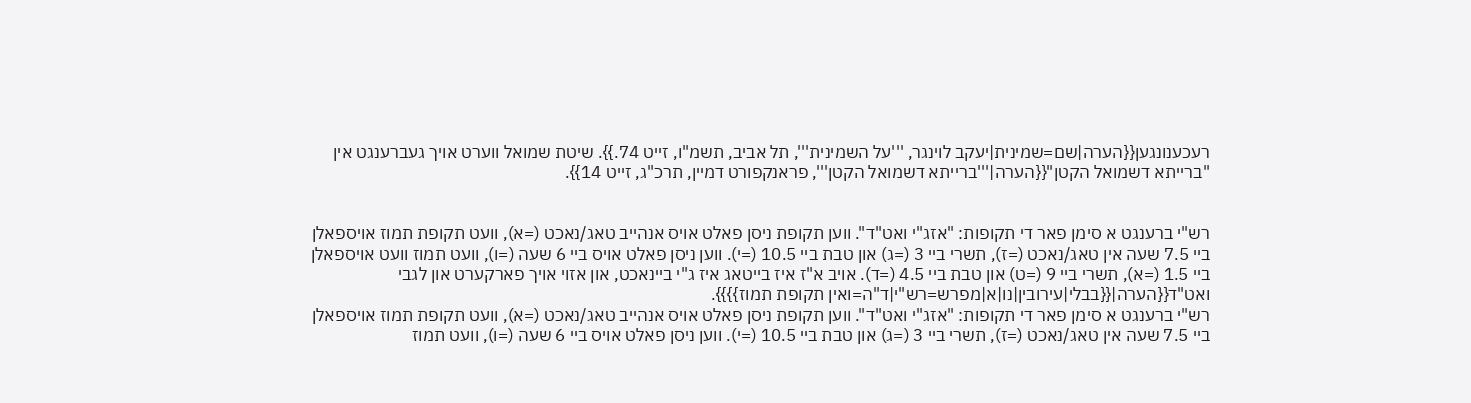רעכענונגען{{הערה|שם=שמינית|יעקב לוינגר, '''על השמינית''', תל אביב, תשמ"ו, זייט 74.}}. שיטת שמואל ווערט אויך געברענגט אין "ברייתא דשמואל הקטן"{{הערה|'''ברייתא דשמואל הקטן''', פראנקפורט דמיין, תרכ"ג, זייט 14}}.


רש"י ברענגט א סימן פאר די תקופות: "אזג"י ואט"ד". ווען תקופת ניסן פאלט אויס אנהייב טאג/נאכט (=א), וועט תקופת תמוז אויספאלן ביי 7.5 שעה אין טאג/נאכט (=ז), תשרי ביי 3 (=ג) און טבת ביי 10.5 (=י). ווען ניסן פאלט אויס ביי 6 שעה (=ו), וועט תמוז וועט אויספאלן ביי 1.5 (=א), תשרי ביי 9 (=ט) און טבת ביי 4.5 (=ד). אויב א"ז איז בייטאג איז ג"י ביינאכט, און אזוי אויך פארקערט און לגבי ואט"ד{{הערה|{{בבלי|עירובין|נו|א|מפרש=רש"י|ד"ה=ואין תקופת תמוז}}}}.
רש"י ברענגט א סימן פאר די תקופות: "אזג"י ואט"ד". ווען תקופת ניסן פאלט אויס אנהייב טאג/נאכט (=א), וועט תקופת תמוז אויספאלן ביי 7.5 שעה אין טאג/נאכט (=ז), תשרי ביי 3 (=ג) און טבת ביי 10.5 (=י). ווען ניסן פאלט אויס ביי 6 שעה (=ו), וועט תמוז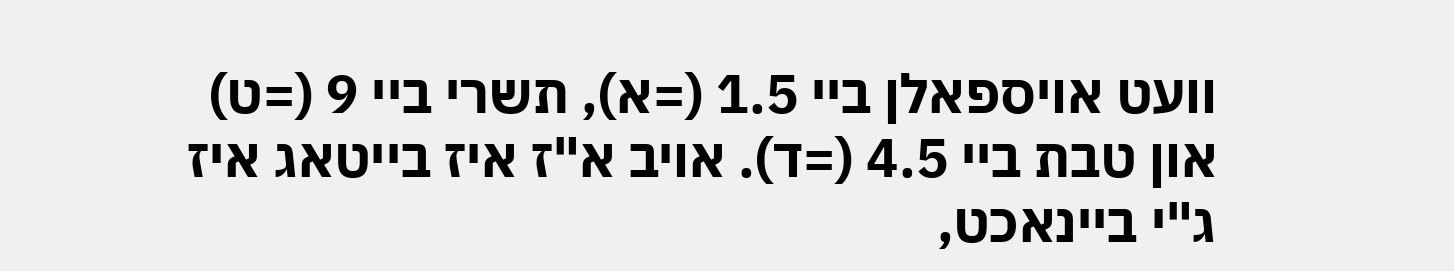וועט אויספאלן ביי 1.5 (=א), תשרי ביי 9 (=ט) און טבת ביי 4.5 (=ד). אויב א"ז איז בייטאג איז ג"י ביינאכט,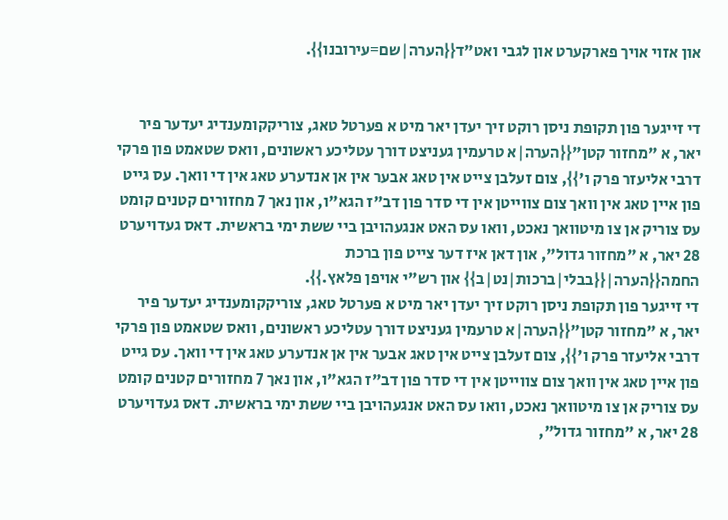און אזוי אויך פארקערט און לגבי ואט"ד{{הערה|שם=עירובנו}}.


די זייגער פון תקופת ניסן רוקט זיך יעדן יאר מיט א פערטל טאג, צוריקקומענדיג יעדער פיר יאר, א "מחזור קטן"{{הערה|א טרעמין געניצט דורך עטליכע ראשונים, וואס שטאמט פון פרקי דרבי אליעזר פרק ו'}}, צום זעלבן צייט אין טאג אבער אין אן אנדערע טאג אין די וואך. עס גייט פון איין טאג אין וואך צום צווייטן אין די סדר פון דב"ז הגא"ו, און נאך 7 מחזורים קטנים קומט עס צוריק אן צו מיטוואך נאכט, וואו עס האט אנגעהויבן ביי ששת ימי בראשית. דאס געדויערט 28 יאר, א "מחזור גדול", און דאן איז דער צייט פון ברכת החמה{{הערה|{{בבלי|ברכות|נט|ב}} און רש"י אויפן פלאץ.}}.
די זייגער פון תקופת ניסן רוקט זיך יעדן יאר מיט א פערטל טאג, צוריקקומענדיג יעדער פיר יאר, א "מחזור קטן"{{הערה|א טרעמין געניצט דורך עטליכע ראשונים, וואס שטאמט פון פרקי דרבי אליעזר פרק ו'}}, צום זעלבן צייט אין טאג אבער אין אן אנדערע טאג אין די וואך. עס גייט פון איין טאג אין וואך צום צווייטן אין די סדר פון דב"ז הגא"ו, און נאך 7 מחזורים קטנים קומט עס צוריק אן צו מיטוואך נאכט, וואו עס האט אנגעהויבן ביי ששת ימי בראשית. דאס געדויערט 28 יאר, א "מחזור גדול",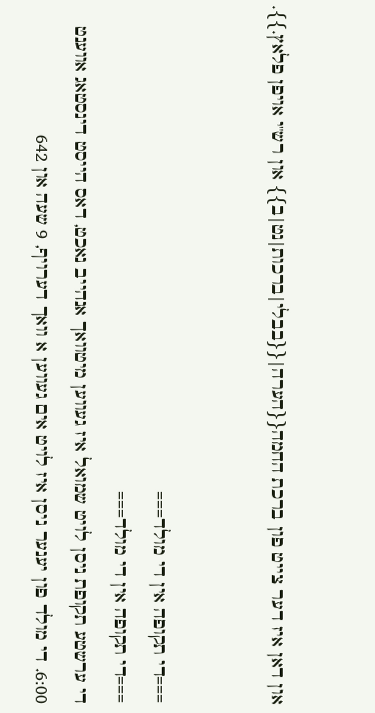און דאן איז דער צייט פון ברכת החמה{{הערה|{{בבלי|ברכות|נט|ב}} און רש"י אויפן פלאץ.}}.


===די תקופה אין די מולד===
===די תקופה אין די מולד===
די ערשטע תקופת ניסן לויט שמואל איז געווען מיטוואך אנהייב נאכט, דאס הייסט דינסטאג אווענט 6:00. די מולד פון יענער ניסן איז לויט אים געווען א וואך דערויף, 9 שעה און 642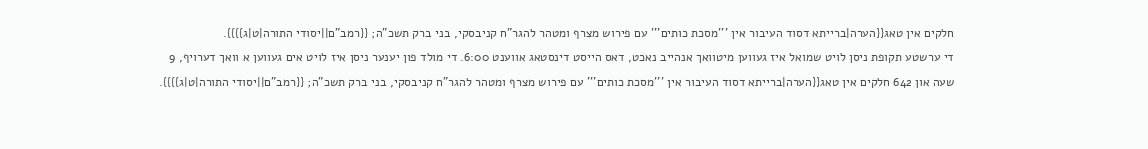חלקים אין טאג{{הערה|ברייתא דסוד העיבור אין '''מסכת כותים''' עם פירוש מצרף ומטהר להגר"ח קניבסקי, בני ברק תשכ"ה; {{רמב"ם||יסודי התורה|ט|ג}}}}.
די ערשטע תקופת ניסן לויט שמואל איז געווען מיטוואך אנהייב נאכט, דאס הייסט דינסטאג אווענט 6:00. די מולד פון יענער ניסן איז לויט אים געווען א וואך דערויף, 9 שעה און 642 חלקים אין טאג{{הערה|ברייתא דסוד העיבור אין '''מסכת כותים''' עם פירוש מצרף ומטהר להגר"ח קניבסקי, בני ברק תשכ"ה; {{רמב"ם||יסודי התורה|ט|ג}}}}.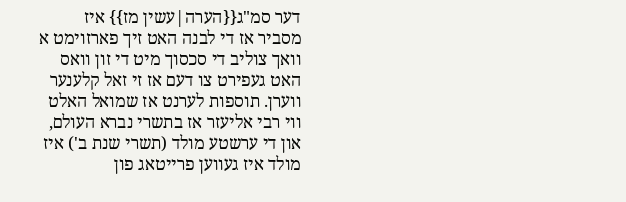דער סמ"ג{{הערה|עשין מז}} איז מסביר אז די לבנה האט זיך פארזוימט א וואך צוליב די סכסוך מיט די זון וואס האט געפירט צו דעם אז זי זאל קלענער ווערן. תוספות לערנט אז שמואל האלט ווי רבי אליעזר אז בתשרי נברא העולם, און די ערשטע מולד (תשרי שנת ב') איז מולד איז געווען פרייטאג פון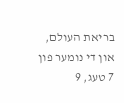בריאת העולם, און די נומער פון 7 טעג, 9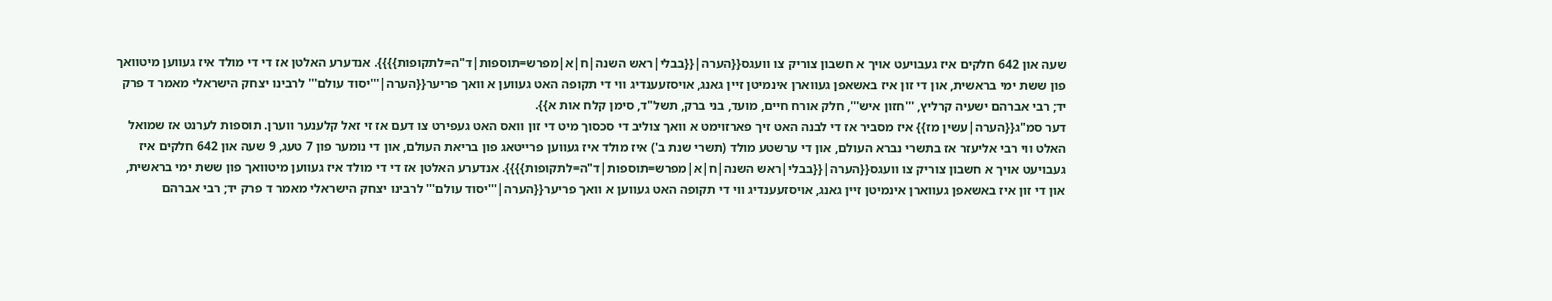שעה און 642 חלקים איז געבויעט אויך א חשבון צוריק צו וועגס{{הערה|{{בבלי|ראש השנה|ח|א|מפרש=תוספות|ד"ה=לתקופות}}}}. אנדערע האלטן אז די די מולד איז געווען מיטוואך פון ששת ימי בראשית, און די זון איז באשאפן געווארן אינמיטן זיין גאנג, אויסזעענדיג ווי די תקופה האט געווען א וואך פריער{{הערה|'''יסוד עולם''' לרבינו יצחק הישראלי מאמר ד פרק יד; רבי אברהם ישעיה קרליץ, '''חזון איש''', חלק אורח חיים, מועד, בני ברק, תשל"ד, סימן קלח אות א}}.
דער סמ"ג{{הערה|עשין מז}} איז מסביר אז די לבנה האט זיך פארזוימט א וואך צוליב די סכסוך מיט די זון וואס האט געפירט צו דעם אז זי זאל קלענער ווערן. תוספות לערנט אז שמואל האלט ווי רבי אליעזר אז בתשרי נברא העולם, און די ערשטע מולד (תשרי שנת ב') איז מולד איז געווען פרייטאג פון בריאת העולם, און די נומער פון 7 טעג, 9 שעה און 642 חלקים איז געבויעט אויך א חשבון צוריק צו וועגס{{הערה|{{בבלי|ראש השנה|ח|א|מפרש=תוספות|ד"ה=לתקופות}}}}. אנדערע האלטן אז די די מולד איז געווען מיטוואך פון ששת ימי בראשית, און די זון איז באשאפן געווארן אינמיטן זיין גאנג, אויסזעענדיג ווי די תקופה האט געווען א וואך פריער{{הערה|'''יסוד עולם''' לרבינו יצחק הישראלי מאמר ד פרק יד; רבי אברהם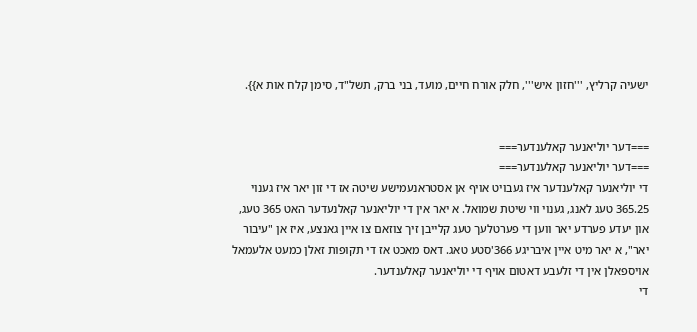ישעיה קרליץ, '''חזון איש''', חלק אורח חיים, מועד, בני ברק, תשל"ד, סימן קלח אות א}}.


===דער יוליאנער קאלענדער===
===דער יוליאנער קאלענדער===
די יוליאנער קאלענדער איז געבויט אויף אן אסטראנעמישע שיטה אז די זון יאר איז גענוי 365.25 טעג לאנג, גענוי ווי שיטת שמואל. א יאר אין די יוליאנער קאלנעדער האט 365 טעג, און יעדע פערדע יאר ווען די פערטלעך טעג קלייבן זיך צוזאם צו איין גאנצע, איז אן "עיבור יאר", א יאר מיט איין איבריגע 366'סטע טאג. דאס מאכט אז די תקופות זאלן כמעט אלעמאל אויספאלן אין די זלעבע דאטום אויף די יוליאנער קאלענדער.
די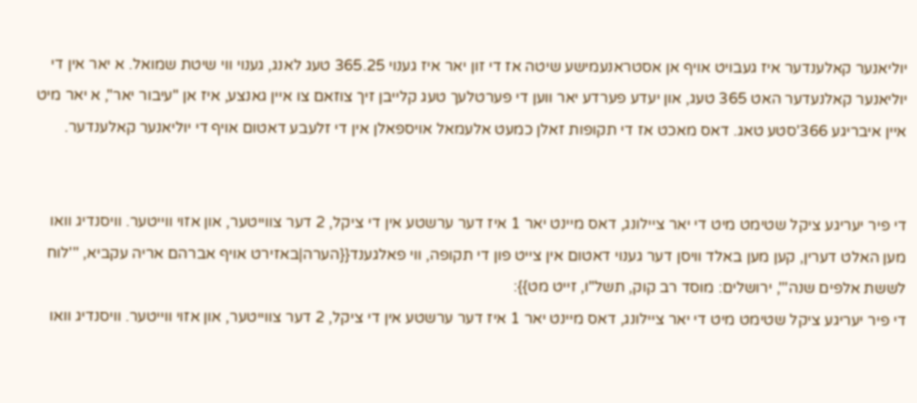יוליאנער קאלענדער איז געבויט אויף אן אסטראנעמישע שיטה אז די זון יאר איז גענוי 365.25 טעג לאנג, גענוי ווי שיטת שמואל. א יאר אין די יוליאנער קאלנעדער האט 365 טעג, און יעדע פערדע יאר ווען די פערטלעך טעג קלייבן זיך צוזאם צו איין גאנצע, איז אן "עיבור יאר", א יאר מיט איין איבריגע 366'סטע טאג. דאס מאכט אז די תקופות זאלן כמעט אלעמאל אויספאלן אין די זלעבע דאטום אויף די יוליאנער קאלענדער.


די פיר יעריגע ציקל שטימט מיט די יאר ציילונג, דאס מיינט יאר 1 איז דער ערשטע אין די ציקל, 2 דער צווייטער, און אזוי ווייטער. וויסנדיג וואו מען האלט דערין, קען מען באלד וויסן דער גענוי דאטום אין צייט פון די תקופה, ווי פאלגענד{{הערה|באזירט אויף אברהם אריה עקביא, '''לוח לששת אלפים שנה''', ירושלים: מוסד רב קוק, תשל"ו, זייט מט}}:
די פיר יעריגע ציקל שטימט מיט די יאר ציילונג, דאס מיינט יאר 1 איז דער ערשטע אין די ציקל, 2 דער צווייטער, און אזוי ווייטער. וויסנדיג וואו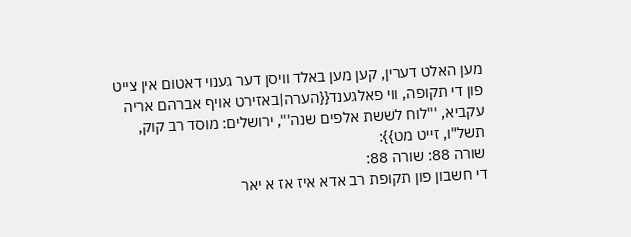מען האלט דערין, קען מען באלד וויסן דער גענוי דאטום אין צייט פון די תקופה, ווי פאלגענד{{הערה|באזירט אויף אברהם אריה עקביא, '''לוח לששת אלפים שנה''', ירושלים: מוסד רב קוק, תשל"ו, זייט מט}}:
שורה 88: שורה 88:
די חשבון פון תקופת רב אדא איז אז א יאר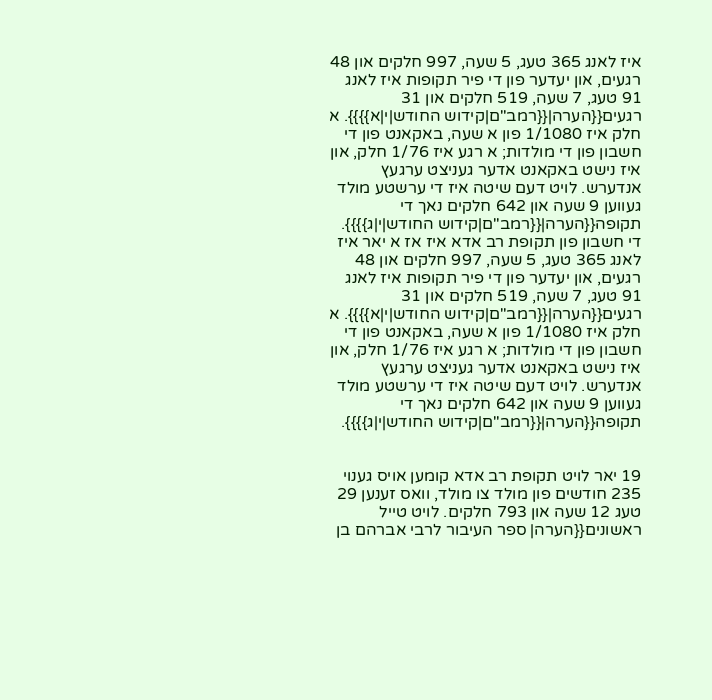איז לאנג 365 טעג, 5 שעה, 997 חלקים און 48 רגעים, און יעדער פון די פיר תקופות איז לאנג 91 טעג, 7 שעה, 519 חלקים און 31 רגעים{{הערה|{{רמב"ם|קידוש החודש|י|א}}}}. א חלק איז 1/1080 פון א שעה, באקאנט פון די חשבון פון די מולדות; א רגע איז 1/76 חלק, און איז נישט באקאנט אדער געניצט ערגעץ אנדערש. לויט דעם שיטה איז די ערשטע מולד געווען 9 שעה און 642 חלקים נאך די תקופה{{הערה|{{רמב"ם|קידוש החודש|י|ג}}}}.
די חשבון פון תקופת רב אדא איז אז א יאר איז לאנג 365 טעג, 5 שעה, 997 חלקים און 48 רגעים, און יעדער פון די פיר תקופות איז לאנג 91 טעג, 7 שעה, 519 חלקים און 31 רגעים{{הערה|{{רמב"ם|קידוש החודש|י|א}}}}. א חלק איז 1/1080 פון א שעה, באקאנט פון די חשבון פון די מולדות; א רגע איז 1/76 חלק, און איז נישט באקאנט אדער געניצט ערגעץ אנדערש. לויט דעם שיטה איז די ערשטע מולד געווען 9 שעה און 642 חלקים נאך די תקופה{{הערה|{{רמב"ם|קידוש החודש|י|ג}}}}.


19 יאר לויט תקופת רב אדא קומען אויס גענוי 235 חודשים פון מולד צו מולד, וואס זענען 29 טעג 12 שעה און 793 חלקים. לויט טייל ראשונים{{הערה| ספר העיבור לרבי אברהם בן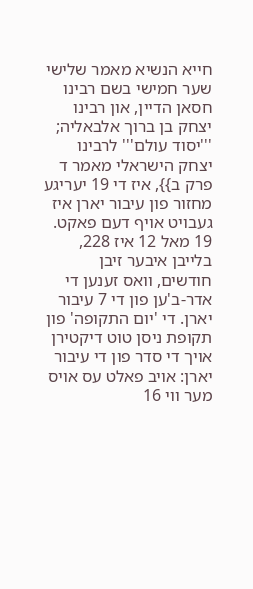חייא הנשיא מאמר שלישי שער חמישי בשם רבינו חסאן הדיין, און רבינו יצחק בן ברוך אלבאליה; '''יסוד עולם''' לרבינו יצחק הישראלי מאמר ד פרק ב}}, איז די 19 יעריגע מחזור פון עיבור יארן איז געבויט אויף דעם פאקט. 19 מאל 12 איז 228, בלייבן איבער זיבן חודשים, וואס זענען די אדר-ב'ען פון די 7 עיבור יארן. די 'יום התקופה' פון תקופת ניסן טוט דיקטירן אויך די סדר פון די עיבור יארן: אויב פאלט עס אויס מער ווי 16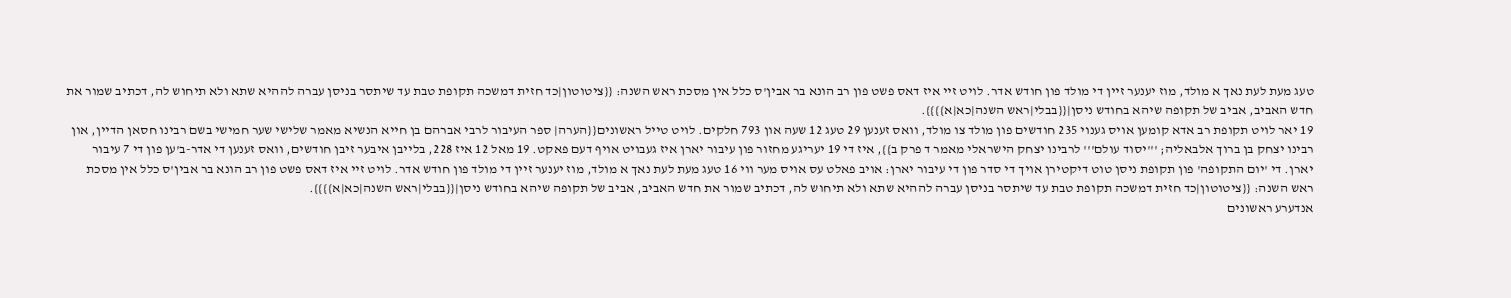טעג מעת לעת נאך א מולד, מוז יענער זיין די מולד פון חודש אדר. לויט זיי איז דאס פשט פון רב הונא בר אבין'ס כלל אין מסכת ראש השנה: {{ציטוטון|כד חזית דמשכה תקופת טבת עד שיתסר בניסן עברה לההיא שתא ולא תיחוש לה, דכתיב שמור את חדש האביב, אביב של תקופה שיהא בחודש ניסן|{{בבלי|ראש השנה|כא|א}}}}.
19 יאר לויט תקופת רב אדא קומען אויס גענוי 235 חודשים פון מולד צו מולד, וואס זענען 29 טעג 12 שעה און 793 חלקים. לויט טייל ראשונים{{הערה| ספר העיבור לרבי אברהם בן חייא הנשיא מאמר שלישי שער חמישי בשם רבינו חסאן הדיין, און רבינו יצחק בן ברוך אלבאליה; '''יסוד עולם''' לרבינו יצחק הישראלי מאמר ד פרק ב}}, איז די 19 יעריגע מחזור פון עיבור יארן איז געבויט אויף דעם פאקט. 19 מאל 12 איז 228, בלייבן איבער זיבן חודשים, וואס זענען די אדר-ב'ען פון די 7 עיבור יארן. די 'יום התקופה' פון תקופת ניסן טוט דיקטירן אויך די סדר פון די עיבור יארן: אויב פאלט עס אויס מער ווי 16 טעג מעת לעת נאך א מולד, מוז יענער זיין די מולד פון חודש אדר. לויט זיי איז דאס פשט פון רב הונא בר אבין'ס כלל אין מסכת ראש השנה: {{ציטוטון|כד חזית דמשכה תקופת טבת עד שיתסר בניסן עברה לההיא שתא ולא תיחוש לה, דכתיב שמור את חדש האביב, אביב של תקופה שיהא בחודש ניסן|{{בבלי|ראש השנה|כא|א}}}}.
אנדערע ראשונים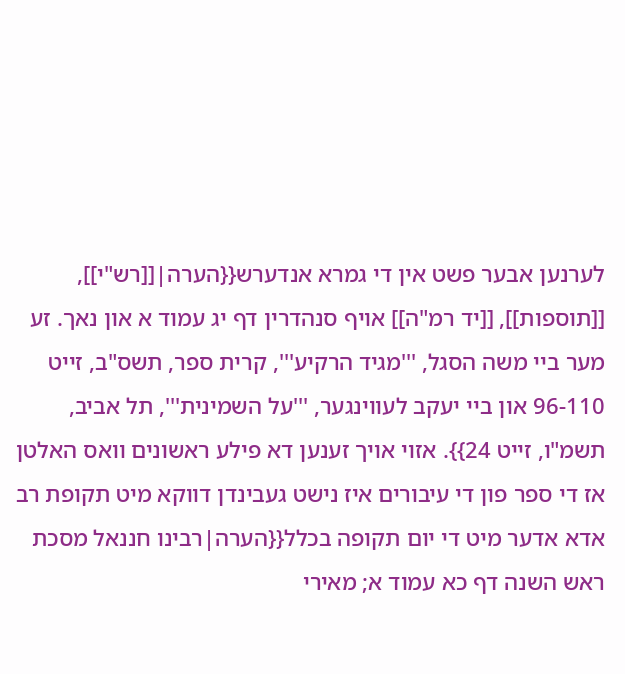לערנען אבער פשט אין די גמרא אנדערש{{הערה|[[רש"י]], [[תוספות]], [[יד רמ"ה]] אויף סנהדרין דף יג עמוד א און נאך. זע מער ביי משה הסגל, '''מגיד הרקיע''', קרית ספר, תשס"ב, זייט 96-110 און ביי יעקב לעווינגער, '''על השמינית''', תל אביב, תשמ"ו, זייט 24}}. אזוי אויך זענען דא פילע ראשונים וואס האלטן אז די ספר פון די עיבורים איז נישט געבינדן דווקא מיט תקופת רב אדא אדער מיט די יום תקופה בכלל{{הערה|רבינו חננאל מסכת ראש השנה דף כא עמוד א; מאירי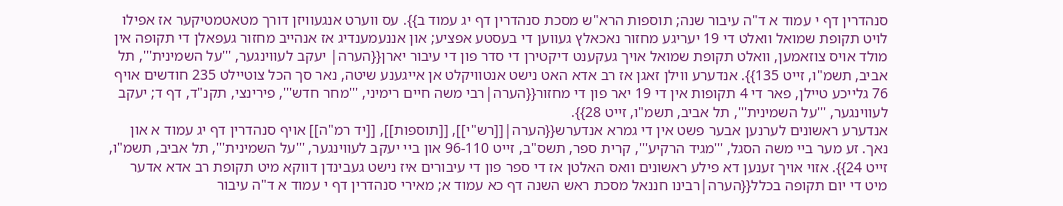סנהדרין דף י עמוד א ד"ה עיבור שנה; תוספות הרא"ש מסכת סנהדרין דף יג עמוד ב}}. עס ווערט אנגעוויזן דורך מטאטמטיקער אז אפילו לויט תקופת שמואל וואלט די 19 יעריגע מחזור נאכאלץ געווען די בעסטע אפציע; און אננעמענדיג אז אנהייב מחזור געפאלן די תקופה אין מולד אויס צוזאמען, וואלט תקופת שמואל אויך געקענט דיקטירן די סדר פון די עיבור יארן{{הערה| יעקב לעווינגער, '''על השמינית''', תל אביב, תשמ"ו, זייט 135}}. אנדערע ווילן זאגן אז רב אדא האט נישט אנטוויקלט אן אייגענע שיטה, נאר סך הכל צוטיילט 235 חודשים אויף 76 גלייכע טיילן, פאר די 4 תקופות אין די 19 יאר פון די מחזור{{הערה|רבי משה חיים רימיני, '''מחר חדש''', פירינצי, תקנ"ד, דף ד; יעקב לעווינגער, '''על השמינית''', תל אביב, תשמ"ו, זייט 28}}.
אנדערע ראשונים לערנען אבער פשט אין די גמרא אנדערש{{הערה|[[רש"י]], [[תוספות]], [[יד רמ"ה]] אויף סנהדרין דף יג עמוד א און נאך. זע מער ביי משה הסגל, '''מגיד הרקיע''', קרית ספר, תשס"ב, זייט 96-110 און ביי יעקב לעווינגער, '''על השמינית''', תל אביב, תשמ"ו, זייט 24}}. אזוי אויך זענען דא פילע ראשונים וואס האלטן אז די ספר פון די עיבורים איז נישט געבינדן דווקא מיט תקופת רב אדא אדער מיט די יום תקופה בכלל{{הערה|רבינו חננאל מסכת ראש השנה דף כא עמוד א; מאירי סנהדרין דף י עמוד א ד"ה עיבור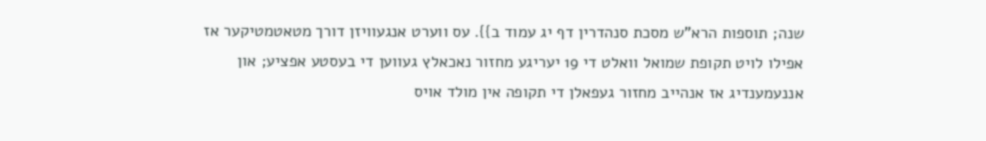שנה; תוספות הרא"ש מסכת סנהדרין דף יג עמוד ב}}. עס ווערט אנגעוויזן דורך מטאטמטיקער אז אפילו לויט תקופת שמואל וואלט די 19 יעריגע מחזור נאכאלץ געווען די בעסטע אפציע; און אננעמענדיג אז אנהייב מחזור געפאלן די תקופה אין מולד אויס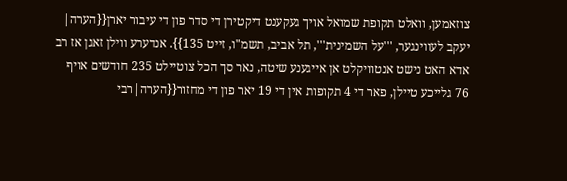צוזאמען, וואלט תקופת שמואל אויך געקענט דיקטירן די סדר פון די עיבור יארן{{הערה| יעקב לעווינגער, '''על השמינית''', תל אביב, תשמ"ו, זייט 135}}. אנדערע ווילן זאגן אז רב אדא האט נישט אנטוויקלט אן אייגענע שיטה, נאר סך הכל צוטיילט 235 חודשים אויף 76 גלייכע טיילן, פאר די 4 תקופות אין די 19 יאר פון די מחזור{{הערה|רבי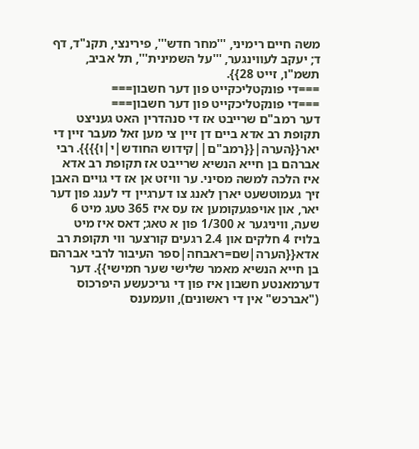משה חיים רימיני, '''מחר חדש''', פירינצי, תקנ"ד, דף ד; יעקב לעווינגער, '''על השמינית''', תל אביב, תשמ"ו, זייט 28}}.
===די פונקטליכקייט פון דער חשבון===
===די פונקטליכקייט פון דער חשבון===
דער רמב"ם שרייבט אז די סנהדרין האט געניצט תקופת רב אדא ביים דן זיין צי מען זאל מעבר זיין די יאר{{הערה|{{רמב"ם||קידוש החודש|י|ו}}}}. רבי אברהם בן חייא הנשיא שרייבט אז תקופת רב אדא איז הלכה למשה מסיני. ער וויזט אן אז די גויים האבן זיך געמוטשעט יארן לאנג צו דערגיין די לענג פון דער יאר, און אויפגעקומען אז עס איז 365 טעג מיט 6 שעה, וויניגער א 1/300 פון א טאג; דאס איז מיט בלויז 4 חלקים און 2.4 רגעים קורצער ווי תקופת רב אדא{{הערה|שם=ראבחה|ספר העיבור לרבי אברהם בן חייא הנשיא מאמר שלישי שער חמישי}}. דער דערמאנטע חשבון איז פון די גריכעשע היפרכוס ("אברכש" אין די ראשונים), וועמענס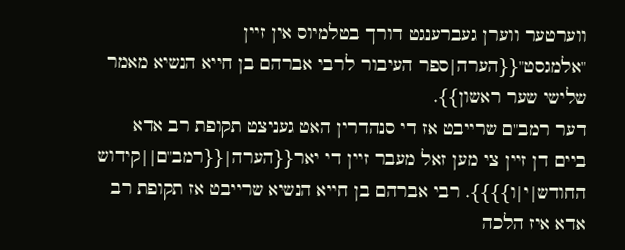ווערטער ווערן געברענגט דורך בטלמיוס אין זיין "אלמגסט"{{הערה|ספר העיבור לרבי אברהם בן חייא הנשיא מאמר שלישי שער ראשון}}.
דער רמב"ם שרייבט אז די סנהדרין האט געניצט תקופת רב אדא ביים דן זיין צי מען זאל מעבר זיין די יאר{{הערה|{{רמב"ם||קידוש החודש|י|ו}}}}. רבי אברהם בן חייא הנשיא שרייבט אז תקופת רב אדא איז הלכה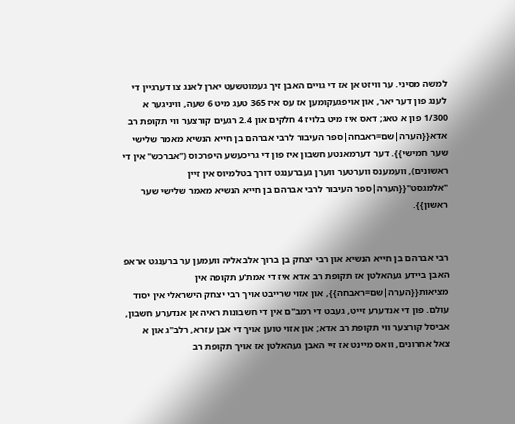למשה מסיני. ער וויזט אן אז די גויים האבן זיך געמוטשעט יארן לאנג צו דערגיין די לענג פון דער יאר, און אויפגעקומען אז עס איז 365 טעג מיט 6 שעה, וויניגער א 1/300 פון א טאג; דאס איז מיט בלויז 4 חלקים און 2.4 רגעים קורצער ווי תקופת רב אדא{{הערה|שם=ראבחה|ספר העיבור לרבי אברהם בן חייא הנשיא מאמר שלישי שער חמישי}}. דער דערמאנטע חשבון איז פון די גריכעשע היפרכוס ("אברכש" אין די ראשונים), וועמענס ווערטער ווערן געברענגט דורך בטלמיוס אין זיין "אלמגסט"{{הערה|ספר העיבור לרבי אברהם בן חייא הנשיא מאמר שלישי שער ראשון}}.


רבי אברהם בן חייא הנשיא און רבי יצחק בן ברוך אלבאליה וועמען ער ברענגט אראפ האבן ביידע געהאלטן אז תקופת רב אדא איז די אמת'ע תקופה אין מציאות{{הערה|שם=ראבחה}}, און אזוי שרייבט אויך רבי יצחק הישראלי אין יסוד עולם. פון די אנדערע זייט, געבט די רמב"ם אין די חשבונות ראיה אן אנדערע חשבון, אביסל קורצער ווי תקופת רב אדא; און אזוי טוען אויך די אבן עזרא, רלב"ג און א צאל אחרונים, וואס מיינט אז זיי האבן געהאלטן אז אויך תקופת רב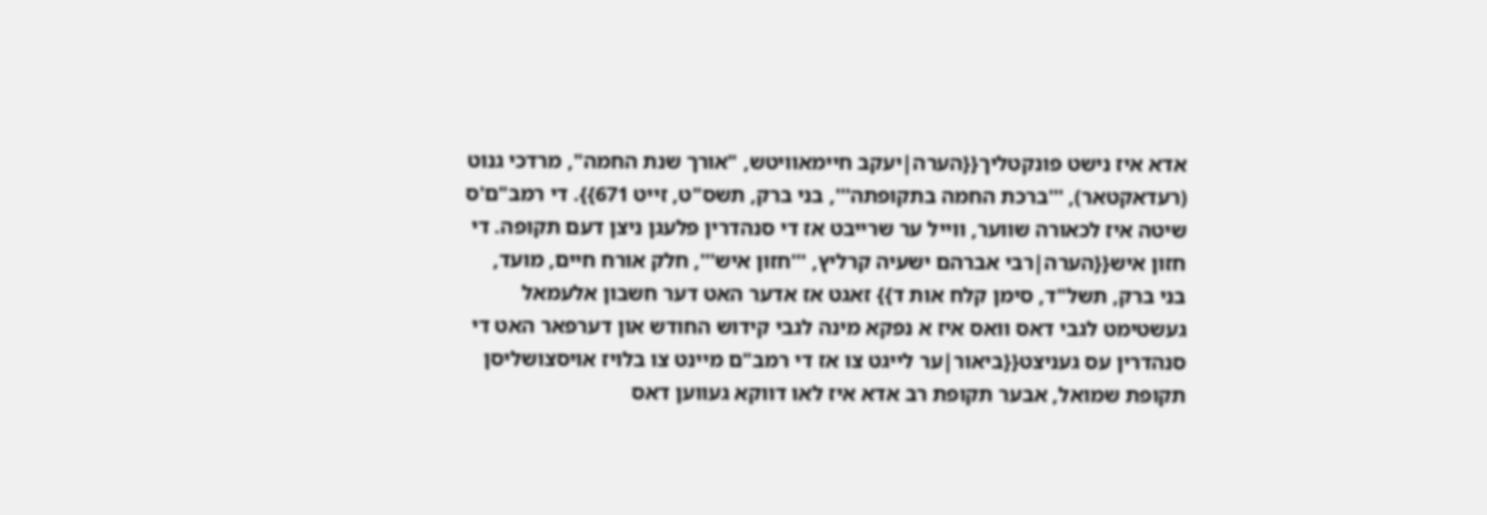אדא איז נישט פונקטליך{{הערה|יעקב חיימאוויטש, "אורך שנת החמה", מרדכי גנוט (רעדאקטאר), '''ברכת החמה בתקופתה''', בני ברק, תשס"ט, זייט 671}}. די רמב"ם'ס שיטה איז לכאורה שווער, ווייל ער שרייבט אז די סנהדרין פלעגן ניצן דעם תקופה. די חזון איש{{הערה|רבי אברהם ישעיה קרליץ, '''חזון איש''', חלק אורח חיים, מועד, בני ברק, תשל"ד, סימן קלח אות ד}} זאגט אז אדער האט דער חשבון אלעמאל געשטימט לגבי דאס וואס איז א נפקא מינה לגבי קידוש החודש און דערפאר האט די סנהדרין עס געניצט{{ביאור|ער לייגט צו אז די רמב"ם מיינט צו בלויז אויסצושליסן תקופת שמואל, אבער תקופת רב אדא איז לאו דווקא געווען דאס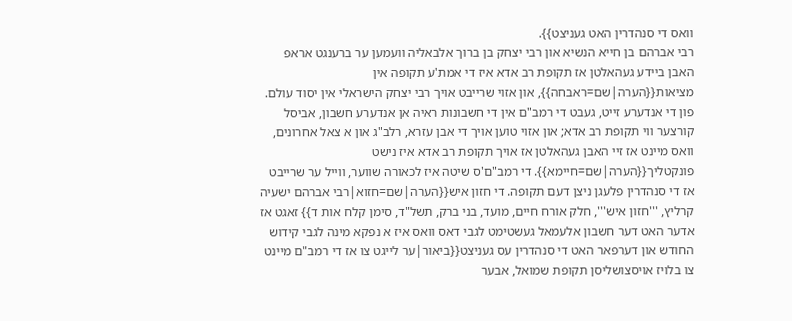וואס די סנהדרין האט געניצט}}.
רבי אברהם בן חייא הנשיא און רבי יצחק בן ברוך אלבאליה וועמען ער ברענגט אראפ האבן ביידע געהאלטן אז תקופת רב אדא איז די אמת'ע תקופה אין מציאות{{הערה|שם=ראבחה}}, און אזוי שרייבט אויך רבי יצחק הישראלי אין יסוד עולם. פון די אנדערע זייט, געבט די רמב"ם אין די חשבונות ראיה אן אנדערע חשבון, אביסל קורצער ווי תקופת רב אדא; און אזוי טוען אויך די אבן עזרא, רלב"ג און א צאל אחרונים, וואס מיינט אז זיי האבן געהאלטן אז אויך תקופת רב אדא איז נישט פונקטליך{{הערה|שם=חיימא}}. די רמב"ם'ס שיטה איז לכאורה שווער, ווייל ער שרייבט אז די סנהדרין פלעגן ניצן דעם תקופה. די חזון איש{{הערה|שם=חזוא|רבי אברהם ישעיה קרליץ, '''חזון איש''', חלק אורח חיים, מועד, בני ברק, תשל"ד, סימן קלח אות ד}} זאגט אז אדער האט דער חשבון אלעמאל געשטימט לגבי דאס וואס איז א נפקא מינה לגבי קידוש החודש און דערפאר האט די סנהדרין עס געניצט{{ביאור|ער לייגט צו אז די רמב"ם מיינט צו בלויז אויסצושליסן תקופת שמואל, אבער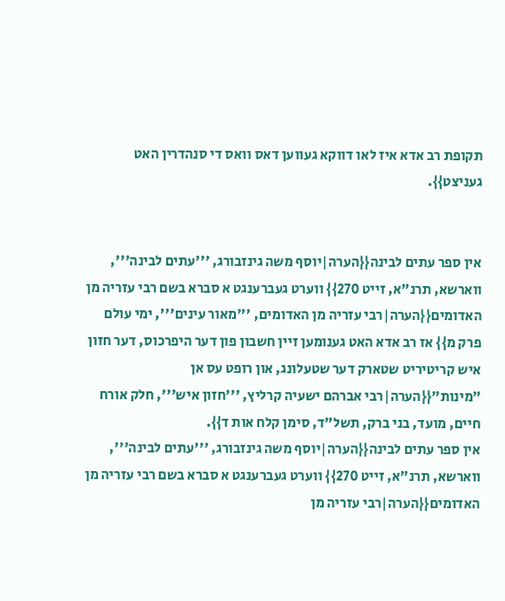תקופת רב אדא איז לאו דווקא געווען דאס וואס די סנהדרין האט געניצט}}.


אין ספר עתים לבינה{{הערה|יוסף משה גינזבורג, '''עתים לבינה''', ווארשא, תרנ"א, זייט 270}} ווערט געברענגט א סברא בשם רבי עזריה מן האדומים{{הערה|רבי עזריה מן האדומים, '''מאור עינים''', ימי עולם פרק מ}} אז רב אדא האט גענומען זיין חשבון פון דער היפרכוס, דער חזון איש קריטיריט שטארק דער שטעלונג, און רופט עס אן "מינות"{{הערה|רבי אברהם ישעיה קרליץ, '''חזון איש''', חלק אורח חיים, מועד, בני ברק, תשל"ד, סימן קלח אות ד}}.
אין ספר עתים לבינה{{הערה|יוסף משה גינזבורג, '''עתים לבינה''', ווארשא, תרנ"א, זייט 270}} ווערט געברענגט א סברא בשם רבי עזריה מן האדומים{{הערה|רבי עזריה מן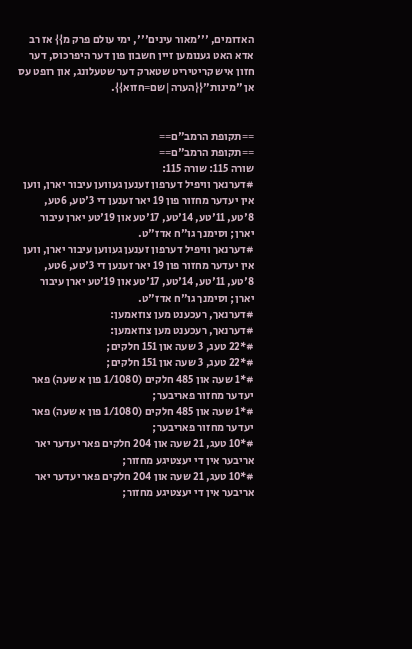האדומים, '''מאור עינים''', ימי עולם פרק מ}} אז רב אדא האט גענומען זיין חשבון פון דער היפרכוס, דער חזון איש קריטיריט שטארק דער שטעלונג, און רופט עס אן "מינות"{{הערה|שם=חזוא}}.


==תקופת הרמב"ם==
==תקופת הרמב"ם==
שורה 115: שורה 115:
#דערנאך וויפיל דערפון זענען געווען עיבור יארן, ווען אין יעדער מחזור פון 19 יאר זענען די 3'טע, 6טע, 8'טע, 11'טע, 14'טע, 17'טע און 19'טע יארן עיבור יארן; וסימנך גו"ח אדז"ט.
#דערנאך וויפיל דערפון זענען געווען עיבור יארן, ווען אין יעדער מחזור פון 19 יאר זענען די 3'טע, 6טע, 8'טע, 11'טע, 14'טע, 17'טע און 19'טע יארן עיבור יארן; וסימנך גו"ח אדז"ט.
#דערנאך, רעכענט מען צוזאמען:
#דערנאך, רעכענט מען צוזאמען:
#*22 טעג, 3 שעה און 151 חלקים;
#*22 טעג, 3 שעה און 151 חלקים;
#*1 שעה און 485 חלקים (1/1080 פון א שעה) פאר יעדער מחזור פאריבער;
#*1 שעה און 485 חלקים (1/1080 פון א שעה) פאר יעדער מחזור פאריבער;
#*10 טעג, 21 שעה און 204 חלקים פאר יעדער יאר אריבער אין די יעצטיגע מחזור;
#*10 טעג, 21 שעה און 204 חלקים פאר יעדער יאר אריבער אין די יעצטיגע מחזור;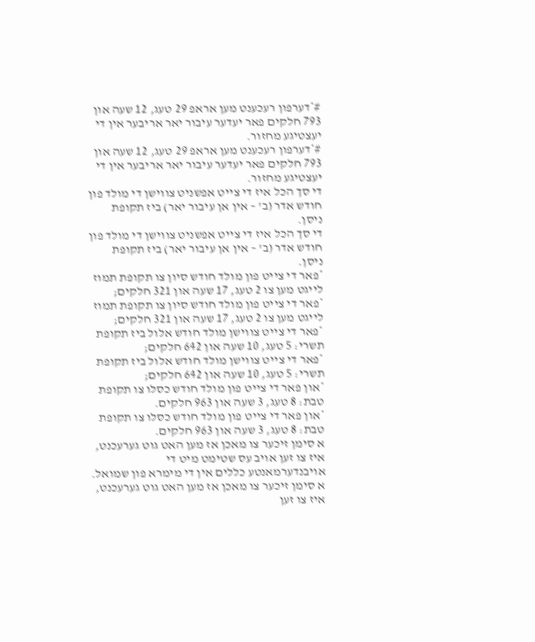#*דערפון רעכענט מען אראפ 29 טעג, 12 שעה און 793 חלקים פאר יעדער עיבור יאר אריבער אין די יעצטיגע מחזור.
#*דערפון רעכענט מען אראפ 29 טעג, 12 שעה און 793 חלקים פאר יעדער עיבור יאר אריבער אין די יעצטיגע מחזור.
די סך הכל איז די צייט אפשניט צווישן די מולד פון חודש אדר (ב' – אין אן עיבור יאר) ביז תקופת ניסן.
די סך הכל איז די צייט אפשניט צווישן די מולד פון חודש אדר (ב' – אין אן עיבור יאר) ביז תקופת ניסן.
*פאר די צייט פון מולד חודש סיון צו תקופת תמוז לייגט מען צו 2 טעג, 17 שעה און 321 חלקים;
*פאר די צייט פון מולד חודש סיון צו תקופת תמוז לייגט מען צו 2 טעג, 17 שעה און 321 חלקים;
*פאר די צייט צווישן מולד חודש אלול ביז תקופת תשרי: 5 טעג, 10 שעה און 642 חלקים;
*פאר די צייט צווישן מולד חודש אלול ביז תקופת תשרי: 5 טעג, 10 שעה און 642 חלקים;
*און פאר די צייט פון מולד חודש כסלו צו תקופת טבת: 8 טעג, 3 שעה און 963 חלקים.
*און פאר די צייט פון מולד חודש כסלו צו תקופת טבת: 8 טעג, 3 שעה און 963 חלקים.
א סימן זיכער צו מאכן אז מען האט גוט גערעכנט, איז צו זען אויב עס שטימט מיט די אויבנדערמאנטע כללים אין די מימרא פון שמואל.
א סימן זיכער צו מאכן אז מען האט גוט גערעכנט, איז צו זען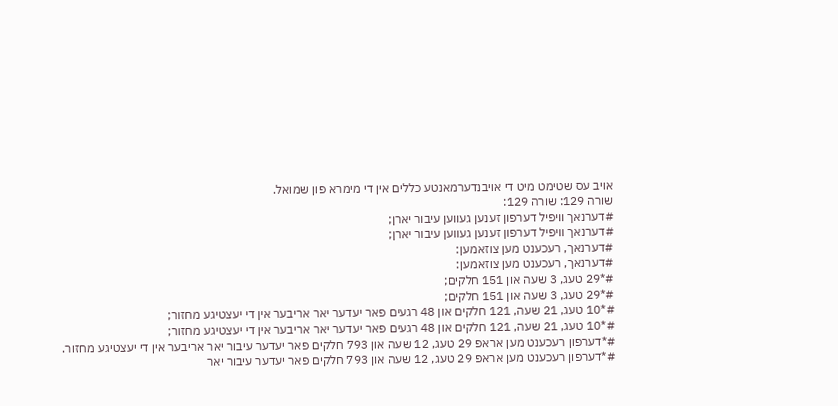אויב עס שטימט מיט די אויבנדערמאנטע כללים אין די מימרא פון שמואל.
שורה 129: שורה 129:
#דערנאך וויפיל דערפון זענען געווען עיבור יארן;
#דערנאך וויפיל דערפון זענען געווען עיבור יארן;
#דערנאך, רעכענט מען צוזאמען:
#דערנאך, רעכענט מען צוזאמען:
#*29 טעג, 3 שעה און 151 חלקים;
#*29 טעג, 3 שעה און 151 חלקים;
#*10 טעג, 21 שעה, 121 חלקים און 48 רגעים פאר יעדער יאר אריבער אין די יעצטיגע מחזור;
#*10 טעג, 21 שעה, 121 חלקים און 48 רגעים פאר יעדער יאר אריבער אין די יעצטיגע מחזור;
#*דערפון רעכענט מען אראפ 29 טעג, 12 שעה און 793 חלקים פאר יעדער עיבור יאר אריבער אין די יעצטיגע מחזור.
#*דערפון רעכענט מען אראפ 29 טעג, 12 שעה און 793 חלקים פאר יעדער עיבור יאר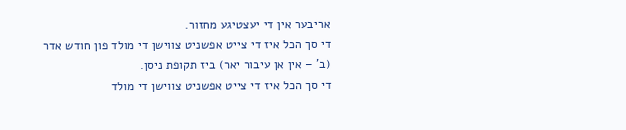אריבער אין די יעצטיגע מחזור.
די סך הכל איז די צייט אפשניט צווישן די מולד פון חודש אדר (ב' – אין אן עיבור יאר) ביז תקופת ניסן.
די סך הכל איז די צייט אפשניט צווישן די מולד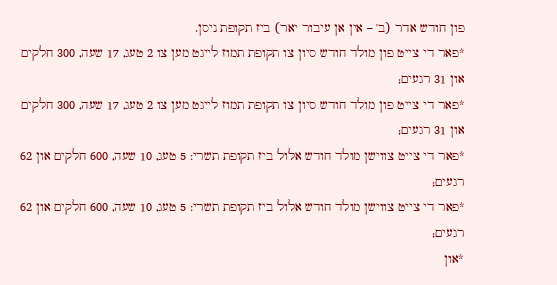פון חודש אדר (ב' – אין אן עיבור יאר) ביז תקופת ניסן.
*פאר די צייט פון מולד חודש סיון צו תקופת תמוז לייגט מען צו 2 טעג, 17 שעה, 300 חלקים און 31 רגעים;
*פאר די צייט פון מולד חודש סיון צו תקופת תמוז לייגט מען צו 2 טעג, 17 שעה, 300 חלקים און 31 רגעים;
*פאר די צייט צווישן מולד חודש אלול ביז תקופת תשרי: 5 טעג, 10 שעה, 600 חלקים און 62 רגעים;
*פאר די צייט צווישן מולד חודש אלול ביז תקופת תשרי: 5 טעג, 10 שעה, 600 חלקים און 62 רגעים;
*און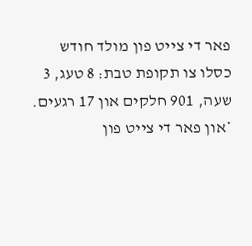פאר די צייט פון מולד חודש כסלו צו תקופת טבת: 8 טעג, 3 שעה, 901 חלקים און 17 רגעים.
*און פאר די צייט פון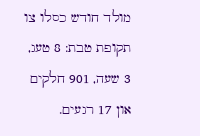מולד חודש כסלו צו תקופת טבת: 8 טעג, 3 שעה, 901 חלקים און 17 רגעים.